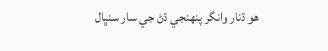هو ڌنار وانگر پنهنجي ڌڻ جي سار سنڀال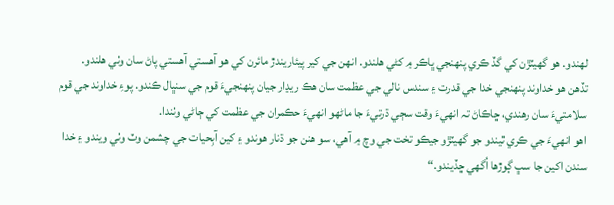لهندو. هو گھيٽڙن کي گڏ ڪري پنهنجي ڀاڪر ۾ کڻي هلندو. انهن جي کير پيئاريندڙ مائرن کي هو آهستي آهستي پاڻ سان وٺي هلندو.
تڏهن هو خداوند پنهنجي خدا جي قدرت ۽ سندس نالي جي عظمت سان هڪ ريڍار جيان پنهنجيءَ قوم جي سنڀال ڪندو. پوءِ خداوند جي قوم سلامتيءَ سان رهندي، ڇاڪاڻ تہ انهيءَ وقت سڄي ڌرتيءَ جا ماڻهو انهيءَ حڪمران جي عظمت کي ڄاڻي وٺندا.
اهو انهيءَ جي ڪري ٿيندو جو گھيٽڙو جيڪو تخت جي وچ ۾ آهي، سو هنن جو ڌنار هوندو ۽ کين آبِحيات جي چشمن وٽ وٺي ويندو ۽ خدا سندن اکين جا سڀ ڳوڙها اُگھي ڇڏيندو.“